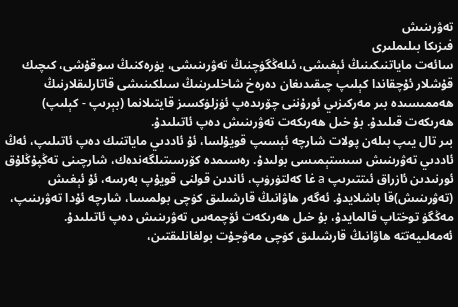تەۋرىنىش
فىزىكا بىلىملىرى
سائەت ماياتنىكىنىڭ ئېغىشى، ئىلەڭگۈچنىڭ تەۋرىنىشى، يۈرەكنىڭ سوقۇشى، كىچىك قۇشلار ئۇچقاندا كېلىپ چىقىدىغان دەرەخ شاخلىرىنىڭ سىلكىنىشى قاتارلىقلارنىڭ ھەممىسىدە بىر مەركىزىي ئورۇننى چۆرىدەپ ئۈزلۈكسىز قايتىلانما (بېرىپ - كېلىپ) ھەرىكەت قىلىدۇ. بۇ خىل ھەرىكەت تەۋرىنىش دەپ ئاتىلىدۇ.
بىر تال يىپ بىلەن پولات شارچە ئېسىپ قويۇلسا، ئۇ ئاددىي ماياتنىك دەپ ئاتىلىپ، ئەڭ ئاددىي تەۋرىنىش سىستېمىسى بولىدۇ. رەسىمدە كۆرسىتىلگەندەك، شارچىنى تەڭپۇڭلۇق ئورنىدىن ئازراق ئىتتىرىپ a غا كەلتۈرۈپ، ئاندىن قولنى قويۇپ بەرسە، ئۇ ئېغىش (تەۋرىنىش)قا باشلايدۇ. ئەگەر ھاۋانىڭ قارشىلىق كۈچى بولمىسا، شارچە ئۇدا تەۋرىنىپ، مەڭگۈ توختاپ قالمايدۇ، بۇ خىل ھەرىكەت ئۆچمەس تەۋرىنىش دەپ ئاتىلىدۇ. ئەمەلىيەتتە ھاۋانىڭ قارشىلىق كۈچى مەۋجۇت بولغانلىقتىن،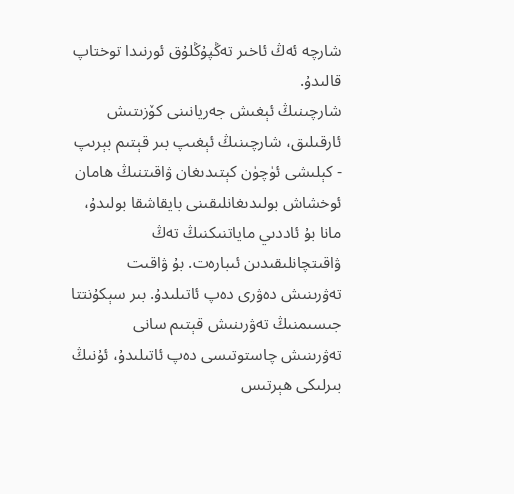شارچە ئەڭ ئاخىر تەڭپۇڭلۇق ئورنىدا توختاپ قالىدۇ.
شارچىنىڭ ئېغىش جەريانىنى كۆزىتىش ئارقىلىق، شارچىنىڭ ئېغىپ بىر قېتىم بېرىپ - كېلىشى ئۈچۈن كېتىدىغان ۋاقىتنىڭ ھامان ئوخشاش بولىدىغانلىقىنى بايقاشقا بولىدۇ، مانا بۇ ئاددىي ماياتنىكنىڭ تەڭ ۋاقىتچانلىقىدىن ئىبارەت. بۇ ۋاقىت تەۋرىنىش دەۋرى دەپ ئاتىلىدۇ. بىر سېكۇنتتا جىسىمنىڭ تەۋرىنىش قېتىم سانى تەۋرىنىش چاستوتىسى دەپ ئاتىلىدۇ، ئۇنىڭ بىرلىكى ھېرتىس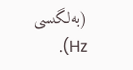(بەلگىسى Hz).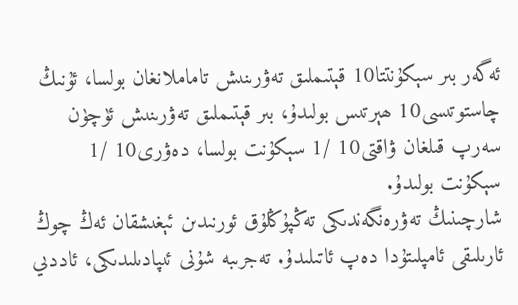ئەگەر بىر سېكۇنتتا10 قېتىملىق تەۋرىنىش تاماملانغان بولسا، ئۇنىڭ چاستوتىسى10 ھېرتىس بولىدۇ، بىر قېتىملىق تەۋرىنىش ئۈچۈن سەرپ قىلغان ۋاقتى10 /1 سېكۇنت بولسا، دەۋرى10 /1 سېكۇنت بولىدۇ.
شارچىنىڭ تەۋرەنگەندىكى تەڭپۇڭلۇق ئورنىدىن ئېغىشقان ئەڭ چوڭ ئارىلىقى ئامپلىتۇدا دەپ ئاتىلىدۇ. تەجرىبە شۇنى ئىپادىلىدىكى، ئاددىي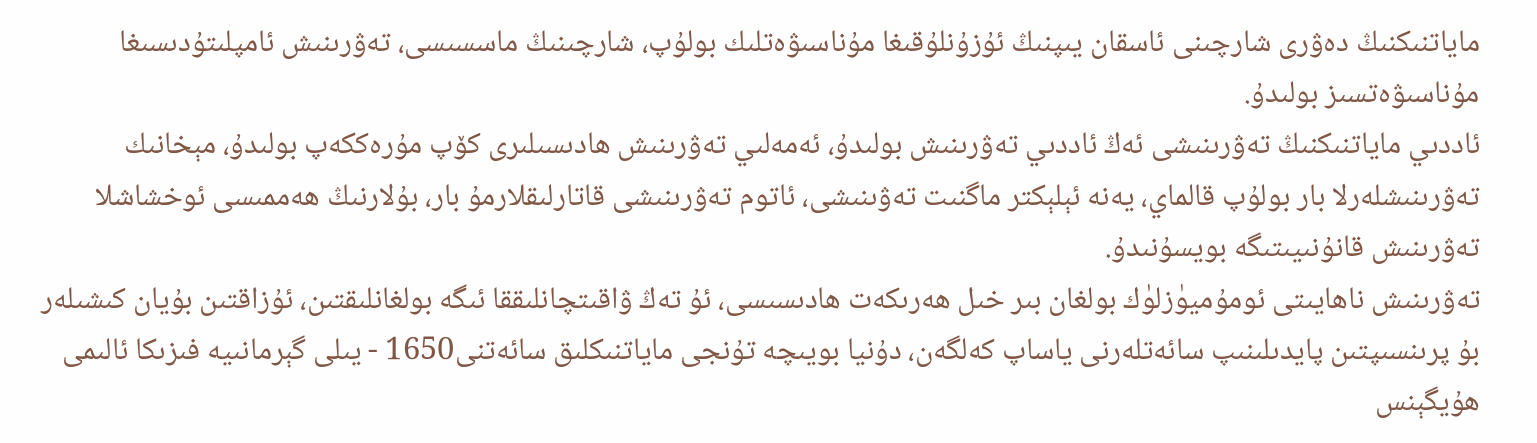ماياتنىكنىڭ دەۋرى شارچىنى ئاسقان يىپنىڭ ئۇزۇنلۇقىغا مۇناسىۋەتلىك بولۇپ، شارچىنىڭ ماسسىسى، تەۋرىنىش ئامپلىتۇدىسىغا مۇناسىۋەتسىز بولىدۇ.
ئاددىي ماياتنىكنىڭ تەۋرىنىشى ئەڭ ئاددىي تەۋرىنىش بولىدۇ، ئەمەلىي تەۋرىنىش ھادىسىلىرى كۆپ مۇرەككەپ بولىدۇ، مېخانىك تەۋرىنىشلەرلا بار بولۇپ قالماي، يەنە ئېلېكتر ماگنىت تەۋىنىشى، ئاتوم تەۋرىنىشى قاتارلىقلارمۇ بار، بۇلارنىڭ ھەممىسى ئوخشاشلا تەۋرىنىش قانۇنىيىتىگە بويسۇنىدۇ.
تەۋرىنىش ناھايىتى ئومۇميۈزلۈك بولغان بىر خىل ھەرىكەت ھادىسىسى، ئۇ تەڭ ۋاقىتچانلىققا ئىگە بولغانلىقتىن، ئۇزاقتىن بۇيان كىشىلەر بۇ پرىنسىپتىن پايدىلىنىپ سائەتلەرنى ياساپ كەلگەن، دۇنيا بويىچە تۇنجى ماياتنىكلىق سائەتنى1650 - يىلى گېرمانىيە فىزىكا ئالىمى ھۇيگېنس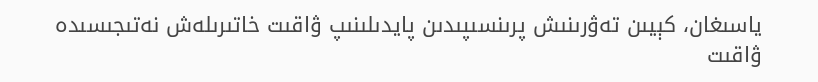ياسىغان، كېيىن تەۋرىنىش پرىنسىپىدىن پايدىلىنىپ ۋاقىت خاتىرىلەش نەتىجىسىدە ۋاقىت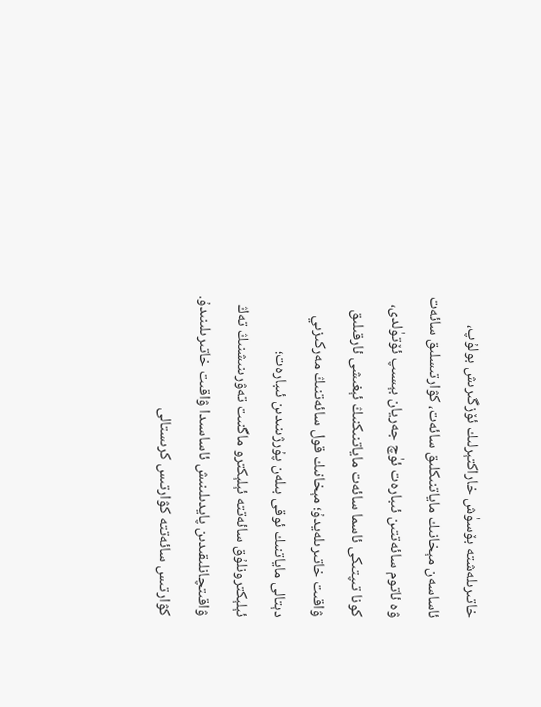خاتىرىلەشتە بۆسۈش خاراكتېرلىك ئۆزگىرىش بولۇپ، ئاساسەن مېخانىك ماياتنىكلىق سائەت، كۋارتىسلىق سائەت ۋە ئاتوم سائەتتىن ئىبارەت ئۈچ جەريان بېسىپ ئۆتۈلدى، كونا تىپتىكى ئاسما سائەت ماياتنىكنىڭ ئېغىشى ئارقىلىق ۋاقىت خاتىرىلەيدۇ؛ مېخانىك قول سائەتنىڭ مەركىزىي دېتالى ماياتنىك ئوقى بىلەن پۇرژىنىدىن ئىبارەت؛ ئېلېكترونلۇق سائەتتە ئېلېكترو ماگنىت تەۋرىنىشنىڭ تەڭ ۋاقىتچانلىقىدىن پايدىلىنىش ئاساسىدا ۋاقىت خاتىرىلىنىدۇ. كۋارتىس سائەتتە كۋارتىس كرىستالى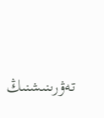تەۋرىنىشنىڭ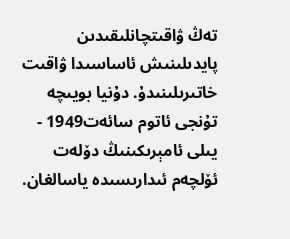تەڭ ۋاقىتچانلىقىدىن پايدىلىنىش ئاساسىدا ۋاقىت خاتىرىلىنىدۇ. دۇنيا بويىچە تۇنجى ئاتوم سائەت1949 - يىلى ئامېرىكىنىڭ دۆلەت ئۆلچەم ئىدارىسىدە ياسالغان.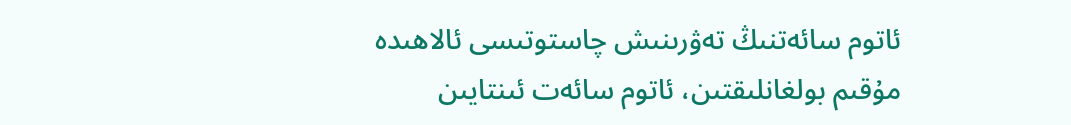ئاتوم سائەتنىڭ تەۋرىنىش چاستوتىسى ئالاھىدە مۇقىم بولغانلىقتىن، ئاتوم سائەت ئىنتايىن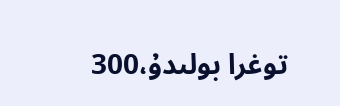توغرا بولىدۇ،300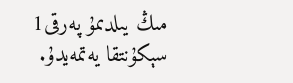مىڭ يىلدىمۇ پەرقى1 سېكۇنتقا يەتمەيدۇ.